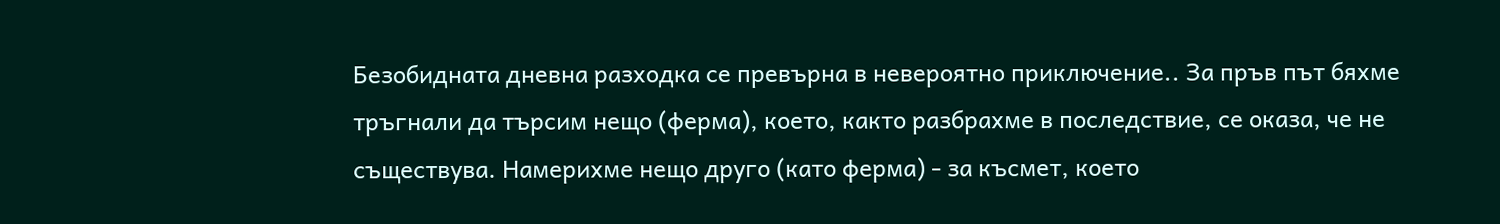Безобидната дневна разходка се превърна в невероятно приключение.. За пръв път бяхме тръгнали да търсим нещо (ферма), което, както разбрахме в последствие, се оказа, че не съществува. Намерихме нещо друго (като ферма) - за късмет, което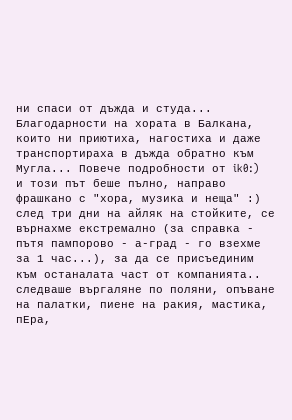ни спаси от дъжда и студа... Благодарности на хората в Балкана, които ни приютиха, нагостиха и даже транспортираха в дъжда обратно към Мугла... Повече подробности от ik0:)
и този път беше пълно, направо фрашкано с "хора, музика и неща" :)
след три дни на айляк на стойките, се върнахме екстремално (за справка - пътя пампорово - а-град - го взехме за 1 час...), за да се присъединим към останалата част от компанията.. следваше въргаляне по поляни, опъване на палатки, пиене на ракия, мастика, пЕра,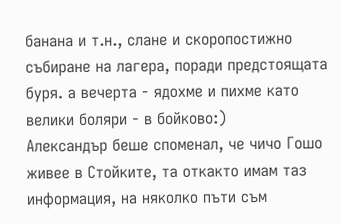банана и т.н., слане и скоропостижно събиране на лагера, поради предстоящата буря. а вечерта - ядохме и пихме като велики боляри - в бойково:)
Александър беше споменал, че чичо Гошо живее в Стойките, та откакто имам таз информация, на няколко пъти съм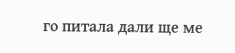го питала дали ще ме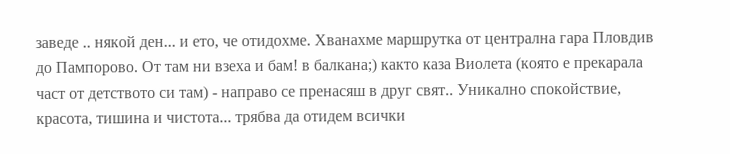заведе .. някой ден... и ето, че отидохме. Хванахме маршрутка от централна гара Пловдив до Пампорово. От там ни взеха и бам! в балкана;) както каза Виолета (която е прекарала част от детството си там) - направо се пренасяш в друг свят.. Уникално спокойствие, красота, тишина и чистота... трябва да отидем всички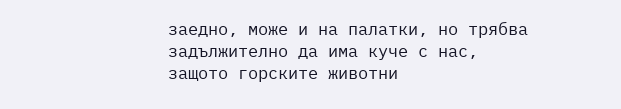заедно, може и на палатки, но трябва задължително да има куче с нас, защото горските животни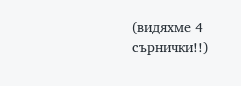(видяхме 4 сърнички!!)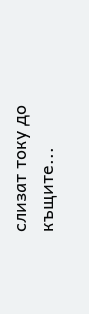слизат току до къщите...